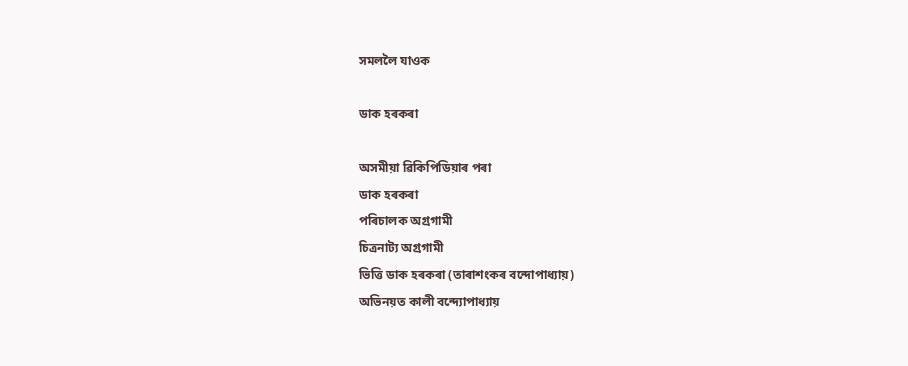সমললৈ যাওক

ডাক হৰকৰা

অসমীয়া ৱিকিপিডিয়াৰ পৰা
ডাক হৰকৰা
পৰিচালক অগ্ৰগামী
চিত্ৰনাট্য অগ্ৰগামী
ভিত্তি ডাক হৰকৰা (তাৰাশংকৰ বন্দোপাধ্যায়)
অভিনয়ত কালী বন্দ্যোপাধ্যায়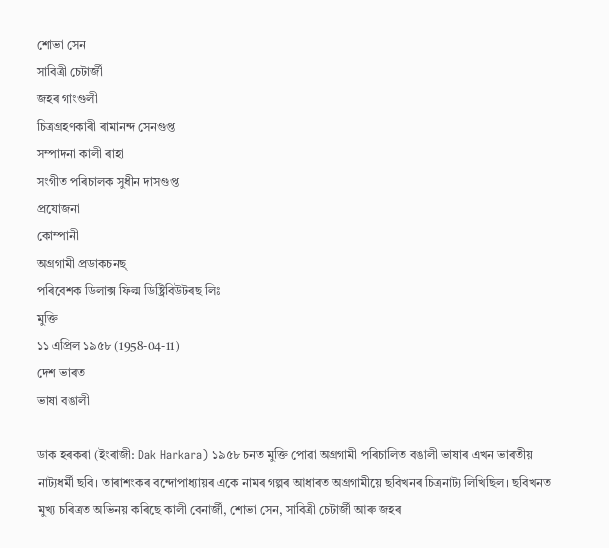শোভা সেন
সাবিত্ৰী চেটাৰ্জী
জহৰ গাংগুলী
চিত্ৰগ্ৰহণকাৰী ৰামানন্দ সেনগুপ্ত
সম্পাদনা কালী ৰাহা
সংগীত পৰিচালক সুধীন দাসগুপ্ত
প্ৰযোজনা
কোম্পানী
অগ্ৰগামী প্ৰডাকচনছ্
পৰিবেশক ডিলাক্স ফিল্ম ডিষ্ট্ৰিবিউটৰছ লিঃ
মুক্তি
১১ এপ্ৰিল ১৯৫৮ (1958-04-11)
দেশ ভাৰত
ভাষা বঙালী

ডাক হৰকৰা (ইংৰাজী: Dak Harkara) ১৯৫৮ চনত মুক্তি পোৱা অগ্ৰগামী পৰিচালিত বঙালী ভাষাৰ এখন ভাৰতীয় নাট্যধৰ্মী ছবি। তাৰাশংকৰ বন্দোপাধ্যায়ৰ একে নামৰ গল্পৰ আধাৰত অগ্ৰগামীয়ে ছবিখনৰ চিত্ৰনাট্য লিখিছিল। ছবিখনত মুখ্য চৰিত্ৰত অভিনয় কৰিছে কালী বেনাৰ্জী, শোভা সেন, সাবিত্ৰী চেটাৰ্জী আৰু জহৰ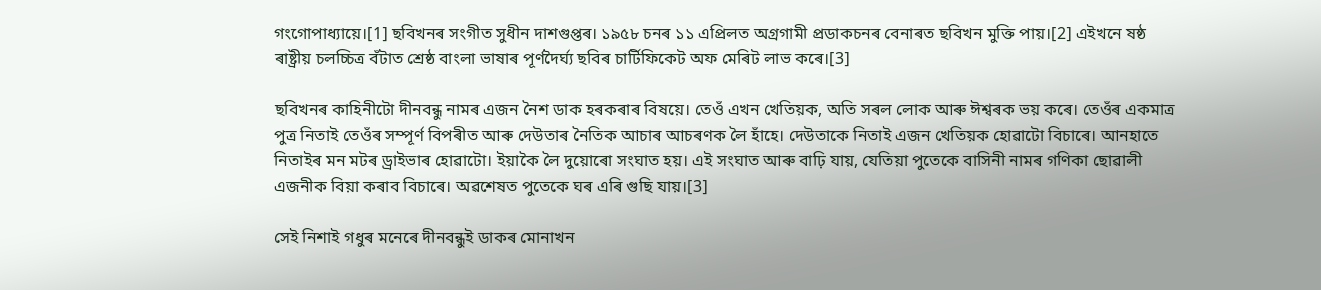গংগোপাধ্যায়ে।[1] ছবিখনৰ সংগীত সুধীন দাশগুপ্তৰ। ১৯৫৮ চনৰ ১১ এপ্ৰিলত অগ্ৰগামী প্ৰডাকচনৰ বেনাৰত ছবিখন মুক্তি পায়।[2] এইখনে ষষ্ঠ ৰাষ্ট্ৰীয় চলচ্চিত্ৰ বঁটাত শ্ৰেষ্ঠ বাংলা ভাষাৰ পূৰ্ণদৈৰ্ঘ্য ছবিৰ চাৰ্টিফিকেট অফ মেৰিট লাভ কৰে।[3]

ছবিখনৰ কাহিনীটো দীনবন্ধু নামৰ এজন নৈশ ডাক হৰকৰাৰ বিষয়ে। তেওঁ এখন খেতিয়ক, অতি সৰল লোক আৰু ঈশ্বৰক ভয় কৰে। তেওঁৰ একমাত্ৰ পুত্ৰ নিতাই তেওঁৰ সম্পূৰ্ণ বিপৰীত আৰু দেউতাৰ নৈতিক আচাৰ আচৰণক লৈ হাঁহে। দেউতাকে নিতাই এজন খেতিয়ক হোৱাটো বিচাৰে। আনহাতে নিতাইৰ মন মটৰ ড্ৰাইভাৰ হোৱাটো। ইয়াকৈ লৈ দুয়োৰো সংঘাত হয়। এই সংঘাত আৰু বাঢ়ি যায়, যেতিয়া পুতেকে বাসিনী নামৰ গণিকা ছোৱালী এজনীক বিয়া কৰাব বিচাৰে। অৱশেষত পুতেকে ঘৰ এৰি গুছি যায়।[3]

সেই নিশাই গধুৰ মনেৰে দীনবন্ধুই ডাকৰ মোনাখন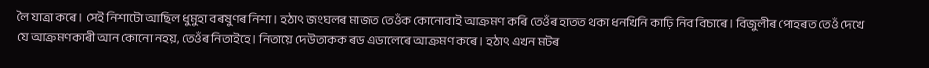লৈ যাত্ৰা কৰে। সেই নিশাটো আছিল ধুমুহা বৰষুণৰ নিশা। হঠাৎ জংঘলৰ মাজত তেওঁক কোনোবাই আক্ৰমণ কৰি তেওঁৰ হাতত থকা ধনখিনি কাঢ়ি নিব বিচাৰে। বিজুলীৰ পোহৰত তেওঁ দেখে যে আক্ৰমণকাৰী আন কোনো নহয়, তেওঁৰ নিতাইহে। নিতায়ে দেউতাকক ৰড এডালেৰে আক্ৰমণ কৰে। হঠাৎ এখন মটৰ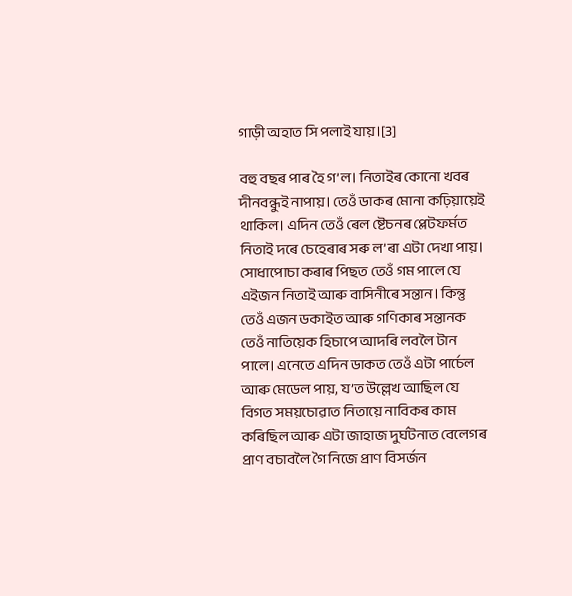গাড়ী অহাত সি পলাই যায়।[3]

বহু বছৰ পাৰ হৈ গ’ল। নিতাইৰ কোনো খবৰ দীনবন্ধুই নাপায়। তেওঁ ডাকৰ মোনা কঢ়িয়ায়েই থাকিল। এদিন তেওঁ ৰেল ষ্টেচনৰ প্লেটফৰ্মত নিতাই দৰে চেহেৰাৰ সৰু ল’ৰা এটা দেখা পায়। সোধাপোচা কৰাৰ পিছত তেওঁ গম পালে যে এইজন নিতাই আৰু বাসিনীৰে সন্তান। কিন্তু তেওঁ এজন ডকাইত আৰু গণিকাৰ সন্তানক তেওঁ নাতিয়েক হিচাপে আদৰি লবলৈ টান পালে। এনেতে এদিন ডাকত তেওঁ এটা পাৰ্চেল আৰু মেডেল পায়, য’ত উল্লেখ আছিল যে বিগত সময়চোৱাত নিতায়ে নাবিকৰ কাম কৰিছিল আৰু এটা জাহাজ দুৰ্ঘটনাত বেলেগৰ প্ৰাণ বচাবলৈ গৈ নিজে প্ৰাণ বিসৰ্জন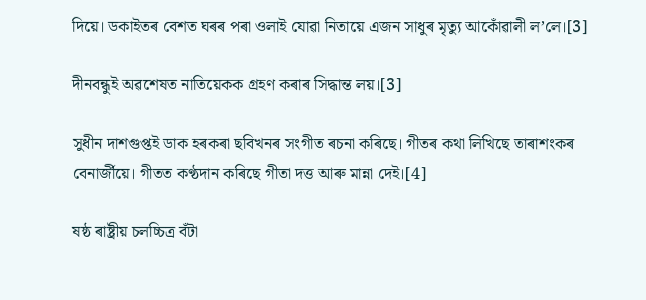দিয়ে। ডকাইতৰ বেশত ঘৰৰ পৰা ওলাই যোৱা নিতায়ে এজন সাধুৰ মৃত্যু আকোঁৱালী ল’লে।[3]

দীনবন্ধুই অৱশেষত নাতিয়েকক গ্ৰহণ কৰাৰ সিদ্ধান্ত লয়।[3]

সুধীন দাশগুপ্তই ডাক হৰকৰা ছবিখনৰ সংগীত ৰচনা কৰিছে। গীতৰ কথা লিখিছে তাৰাশংকৰ বেনাৰ্জীয়ে। গীতত কণ্ঠদান কৰিছে গীতা দত্ত আৰু মান্না দেই।[4]

ষষ্ঠ ৰাষ্ট্ৰীয় চলচ্চিত্ৰ বঁটা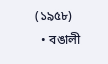(১৯৫৮)
  • বঙালী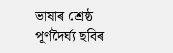ভাষাৰ শ্ৰেষ্ঠ পূৰ্ণদৈৰ্ঘ্য ছবিৰ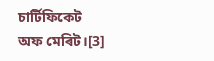চাৰ্টিফিকেট অফ মেৰিট।[3]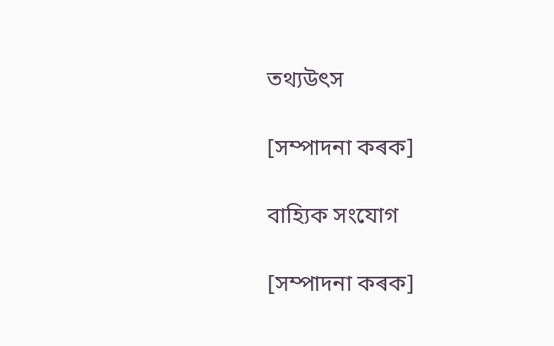তথ্যউৎস

[সম্পাদনা কৰক]

বাহ্যিক সংযোগ

[সম্পাদনা কৰক]